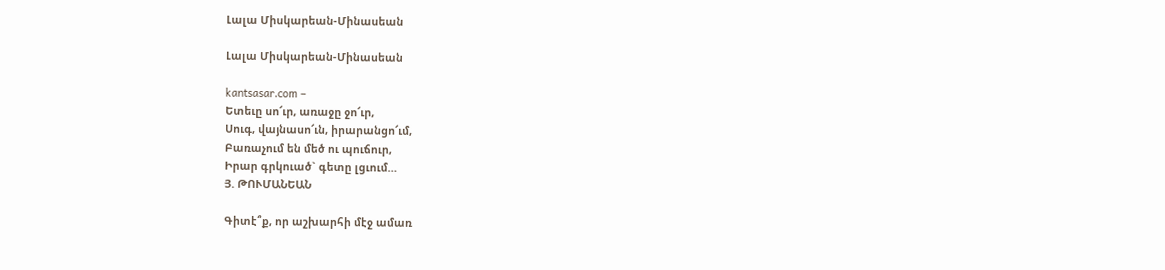Լալա Միսկարեան-Մինասեան

Լալա Միսկարեան-Մինասեան

kantsasar.com –
Ետեւը սո՜ւր, առաջը ջո՜ւր,
Սուգ, վայնասո՜ւն, իրարանցո՜ւմ,
Բառաչում են մեծ ու պուճուր,
Իրար գրկուած` գետը լցւում…
Յ. ԹՈՒՄԱՆԵԱՆ

Գիտէ՞ք, որ աշխարհի մէջ ամառ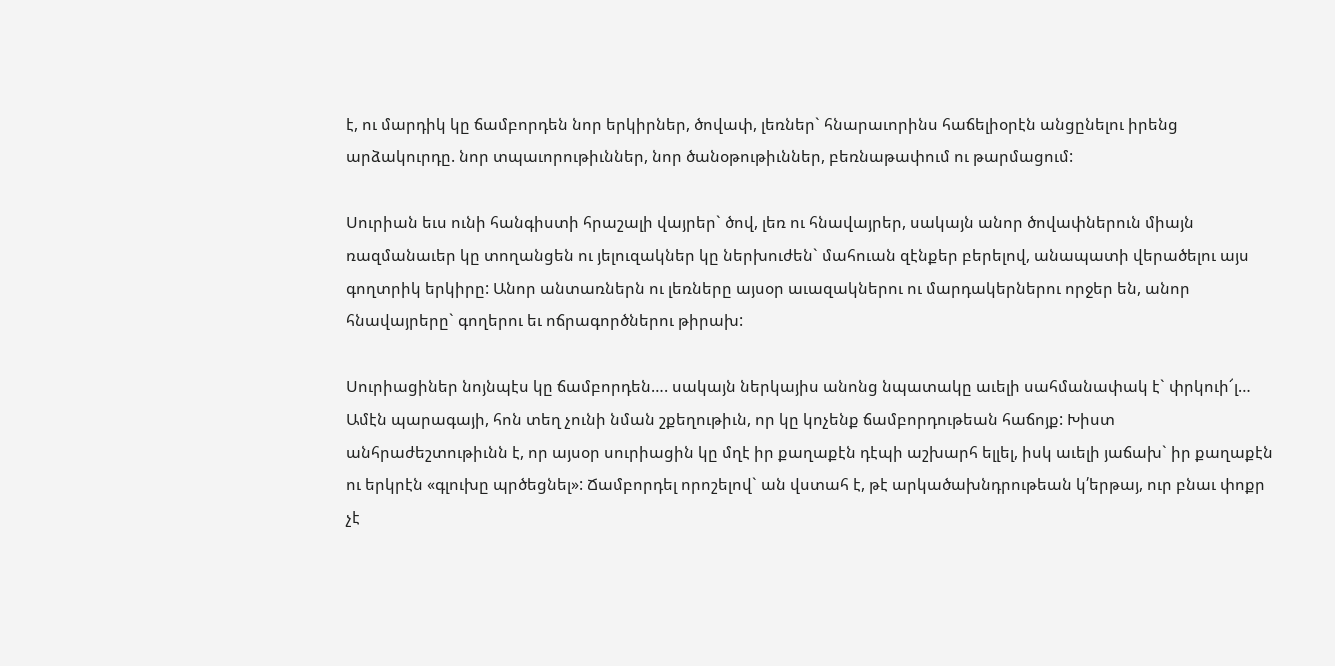է, ու մարդիկ կը ճամբորդեն նոր երկիրներ, ծովափ, լեռներ` հնարաւորինս հաճելիօրէն անցընելու իրենց արձակուրդը. նոր տպաւորութիւններ, նոր ծանօթութիւններ, բեռնաթափում ու թարմացում:

Սուրիան եւս ունի հանգիստի հրաշալի վայրեր` ծով, լեռ ու հնավայրեր, սակայն անոր ծովափներուն միայն ռազմանաւեր կը տողանցեն ու յելուզակներ կը ներխուժեն` մահուան զէնքեր բերելով, անապատի վերածելու այս գողտրիկ երկիրը: Անոր անտառներն ու լեռները այսօր աւազակներու ու մարդակերներու որջեր են, անոր հնավայրերը` գողերու եւ ոճրագործներու թիրախ:

Սուրիացիներ նոյնպէս կը ճամբորդեն…. սակայն ներկայիս անոնց նպատակը աւելի սահմանափակ է` փրկուի՜լ… Ամէն պարագայի, հոն տեղ չունի նման շքեղութիւն, որ կը կոչենք ճամբորդութեան հաճոյք: Խիստ անհրաժեշտութիւնն է, որ այսօր սուրիացին կը մղէ իր քաղաքէն դէպի աշխարհ ելլել, իսկ աւելի յաճախ` իր քաղաքէն ու երկրէն «գլուխը պրծեցնել»: Ճամբորդել որոշելով` ան վստահ է, թէ արկածախնդրութեան կ՛երթայ, ուր բնաւ փոքր չէ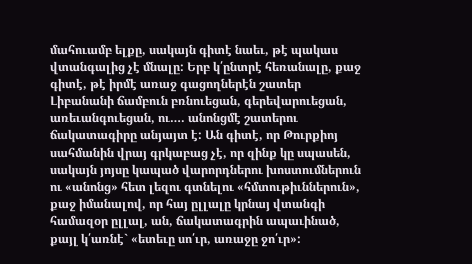մահուամբ ելքը, սակայն գիտէ նաեւ, թէ պակաս վտանգալից չէ մնալը: Երբ կ՛ընտրէ հեռանալը, քաջ գիտէ, թէ իրմէ առաջ գացողներէն շատեր Լիբանանի ճամբուն բռնուեցան, գերեվարուեցան, առեւանգուեցան, ու…. անոնցմէ շատերու ճակատագիրը անյայտ է: Ան գիտէ, որ Թուրքիոյ սահմանին վրայ գրկաբաց չէ, որ զինք կը սպասեն, սակայն յոյսը կապած վարորդներու խոստումներուն ու «անոնց» հետ լեզու գտնելու «հմտութիւններուն», քաջ իմանալով, որ հայ ըլլալը կրնայ վտանգի համազօր ըլլալ, ան, ճակատագրին ապաւինած, քայլ կ՛առնէ` «ետեւը սո՛ւր, առաջը ջո՛ւր»: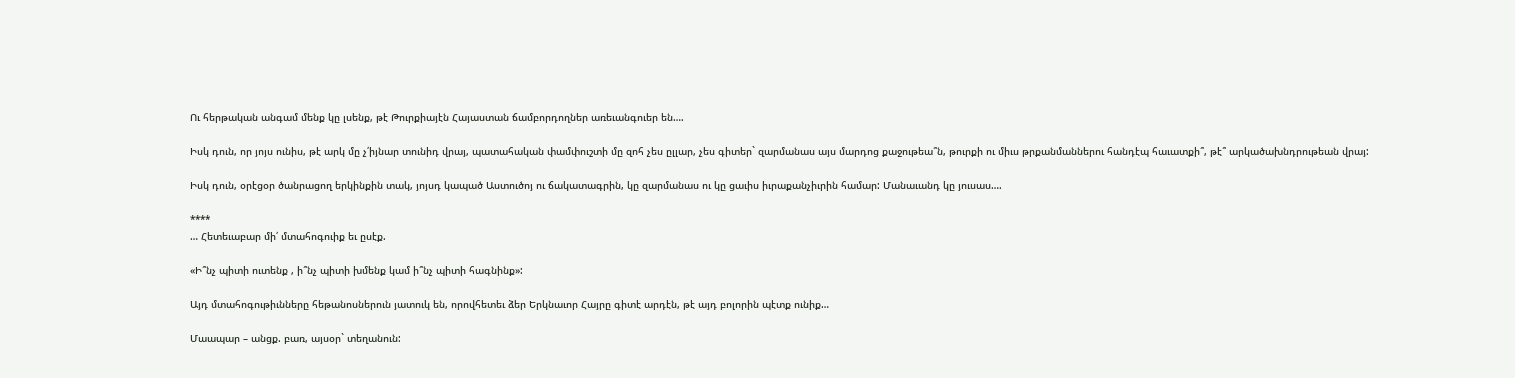Ու հերթական անգամ մենք կը լսենք, թէ Թուրքիայէն Հայաստան ճամբորդողներ առեւանգուեր են….

Իսկ դուն, որ յոյս ունիս, թէ արկ մը չ՛իյնար տունիդ վրայ, պատահական փամփուշտի մը զոհ չես ըլլար, չես գիտեր` զարմանաս այս մարդոց քաջութեա՞ն, թուրքի ու միւս թրքանմաններու հանդէպ հաւատքի՞, թէ՞ արկածախնդրութեան վրայ:

Իսկ դուն, օրէցօր ծանրացող երկինքին տակ, յոյսդ կապած Աստուծոյ ու ճակատագրին, կը զարմանաս ու կը ցաւիս իւրաքանչիւրին համար: Մանաւանդ կը յուսաս….

****
… Հետեւաբար մի՛ մտահոգուիք եւ ըսէք.

«Ի՞նչ պիտի ուտենք , ի՞նչ պիտի խմենք կամ ի՞նչ պիտի հագնինք»:

Այդ մտահոգութիւնները հեթանոսներուն յատուկ են, որովհետեւ ձեր Երկնաւոր Հայրը գիտէ արդէն, թէ այդ բոլորին պէտք ունիք…

Մաապար – անցք. բառ, այսօր` տեղանուն: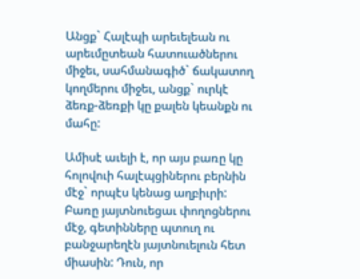Անցք` Հալէպի արեւելեան ու արեւմըտեան հատուածներու միջեւ, սահմանագիծ` ճակատող կողմերու միջեւ, անցք` ուրկէ ձեռք-ձեռքի կը քալեն կեանքն ու մահը:

Ամիսէ աւելի է, որ այս բառը կը հոլովուի հալէպցիներու բերնին մէջ` որպէս կենաց աղբիւրի: Բառը յայտնուեցաւ փողոցներու մէջ, գետինները պտուղ ու բանջարեղէն յայտնուելուն հետ միասին: Դուն, որ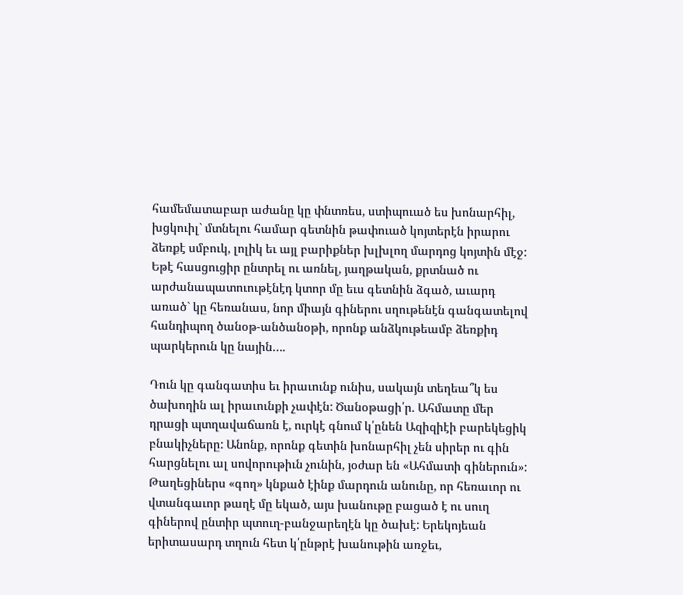համեմատաբար աժանը կը փնտռես, ստիպուած ես խոնարհիլ, խցկուիլ` մտնելու համար գետնին թափուած կոյտերէն իրարու ձեռքէ սմբուկ, լոլիկ եւ այլ բարիքներ խլխլող մարդոց կոյտին մէջ: Եթէ հասցուցիր ընտրել ու առնել, յաղթական, քրտնած ու արժանապատուութէնէդ կտոր մը եւս գետնին ձգած, աւարդ առած` կը հեռանաս, նոր միայն գիներու սղութենէն գանգատելով հանդիպող ծանօթ-անծանօթի, որոնք անձկութեամբ ձեռքիդ պարկերուն կը նային….

Դուն կը գանգատիս եւ իրաւունք ունիս, սակայն տեղեա՞կ ես ծախողին ալ իրաւունքի չափէն: Ծանօթացի՛ր. Ահմատը մեր դրացի պտղավաճառն է, ուրկէ գնում կ՛ընեն Ազիզիէի բարեկեցիկ բնակիչները: Անոնք, որոնք գետին խոնարհիլ չեն սիրեր ու գին հարցնելու ալ սովորութիւն չունին, յօժար են «Ահմատի գիներուն»: Թաղեցիներս «գող» կնքած էինք մարդուն անունը, որ հեռաւոր ու վտանգաւոր թաղէ մը եկած, այս խանութը բացած է ու սուղ գիներով ընտիր պտուղ-բանջարեղէն կը ծախէ: Երեկոյեան երիտասարդ տղուն հետ կ՛ընթրէ խանութին առջեւ,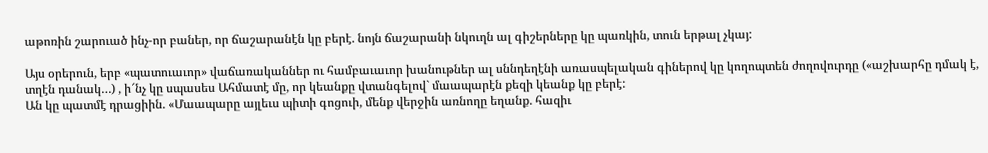աթոռին շարուած ինչ-որ բաներ, որ ճաշարանէն կը բերէ. նոյն ճաշարանի նկուղն ալ գիշերները կը պառկին, տուն երթալ չկայ:

Այս օրերուն, երբ «պատուաւոր» վաճառականներ ու համբաւաւոր խանութներ ալ սննդեղէնի առասպելական գիներով կը կողոպտեն ժողովուրդը («աշխարհը դմակ է, տղէն դանակ…) , ի՜նչ կը սպասես Ահմատէ մը, որ կեանքը վտանգելով` մաապարէն քեզի կեանք կը բերէ:
Ան կը պատմէ դրացիին. «Մաապարը այլեւս պիտի գոցուի, մենք վերջին առնողը եղանք. հազիւ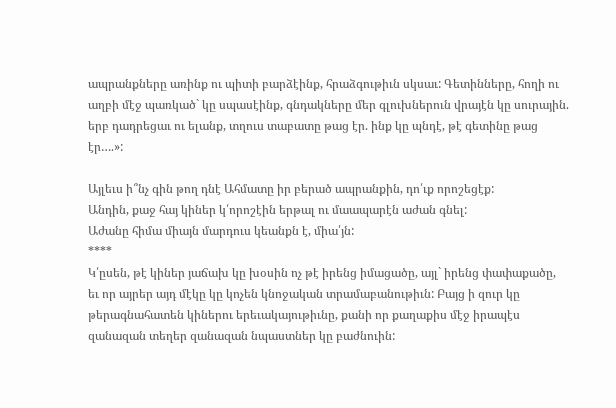ապրանքները առինք ու պիտի բարձէինք, հրաձգութիւն սկսաւ: Գետինները, հողի ու աղբի մէջ պառկած` կը սպասէինք, գնդակները մեր գլուխներուն վրայէն կը սուրային. երբ դադրեցաւ ու ելանք, տղուս տաբատը թաց էր. ինք կը պնդէ, թէ գետինը թաց էր….»:

Այլեւս ի՞նչ գին թող դնէ Ահմատը իր բերած ապրանքին, դո՛ւք որոշեցէք:
Անդին, քաջ հայ կիներ կ՛որոշէին երթալ ու մաապարէն աժան գնել:
Աժանը հիմա միայն մարդուս կեանքն է, միա՛յն:
****
Կ՛ըսեն, թէ կիներ յաճախ կը խօսին ոչ թէ իրենց իմացածը, այլ` իրենց փափաքածը, եւ որ այրեր այդ մէկը կը կոչեն կնոջական տրամաբանութիւն: Բայց ի զուր կը թերագնահատեն կիներու երեւակայութիւնը, քանի որ քաղաքիս մէջ իրապէս զանազան տեղեր զանազան նպաստներ կը բաժնուին: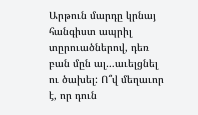Արթուն մարդը կրնայ հանգիստ ապրիլ տըրուածներով, դեռ բան մըն ալ…աւելցնել ու ծախել: Ո՞վ մեղաւոր է, որ դուն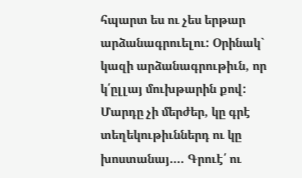հպարտ ես ու չես երթար արձանագրուելու: Օրինակ` կազի արձանագրութիւն, որ կ՛ըլլայ մուխթարին քով: Մարդը չի մերժեր, կը գրէ տեղեկութիւններդ ու կը խոստանայ…. Գրուէ՛ ու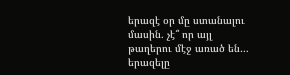երազէ օր մը ստանալու մասին. չէ՞ որ այլ թաղերու մէջ առած են… երազելը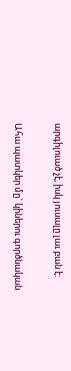արգիլուած չէ, իսկ յուսալը լաւ բան է:

Ահա պատկեր մը` կիներու գործնական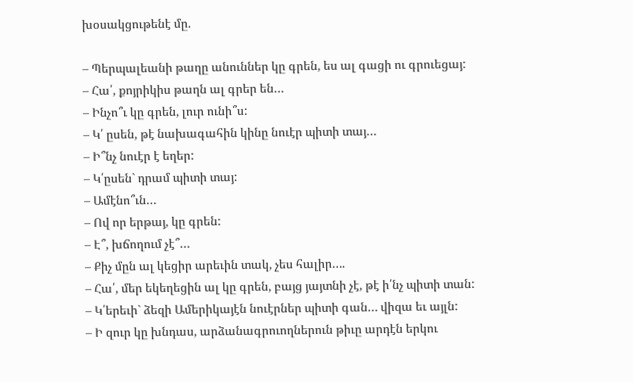խօսակցութենէ մը.

– Պերպալեանի թաղը անուններ կը գրեն, ես ալ գացի ու գրուեցայ:
– Հա՛, քոյրիկիս թաղն ալ գրեր են…
– Ինչո՞ւ կը գրեն, լուր ունի՞ս:
– Կ՛ ըսեն, թէ նախագահին կինը նուէր պիտի տայ…
– Ի՞նչ նուէր է եղեր:
– Կ՛ըսեն` դրամ պիտի տայ:
– Ամէնո՞ւն…
– Ով որ երթայ, կը գրեն:
– Է՞, խճողում չէ՞…
– Քիչ մըն ալ կեցիր արեւին տակ, չես հալիր….
– Հա՛, մեր եկեղեցին ալ կը գրեն, բայց յայտնի չէ, թէ ի՛նչ պիտի տան:
– Կ՛երեւի` ձեզի Ամերիկայէն նուէրներ պիտի գան… վիզա եւ այլն:
– Ի զուր կը խնդաս, արձանագրուողներուն թիւը արդէն երկու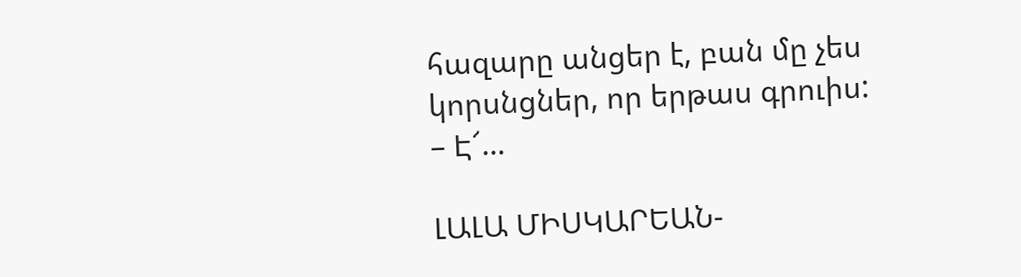հազարը անցեր է, բան մը չես կորսնցներ, որ երթաս գրուիս:
– Է՜…

ԼԱԼԱ ՄԻՍԿԱՐԵԱՆ-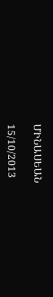ՄԻՆԱՍԵԱՆ

15/10/2013